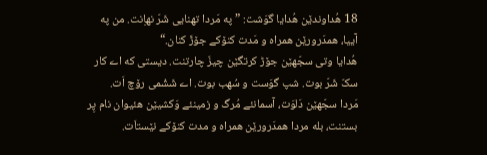18 هُداوندێن هُدایا گوَشت: ”په مَردا تهنایی شَرّ نهاِنت. من په آییا، همدَرورێن همراه و مَدت کنۆکے جۆڑَ کنان.“
هُدایا وتی سجّهێن جۆڑ کرتگێن چیزّ چارتنت. دیستی که اے کار سکّ شَرّ بوت. شپ گوَست و سُهب بوت. اے شَشُمی رۆچ اَت.
مَردا سجّهێن دَلوَت، آسمانئے مُرگ و زمینئے وَکشیێن هئیوان نام پِر بستنت، بله مردا همدَرورێن همراه و مدت کنۆکے نێستاَت.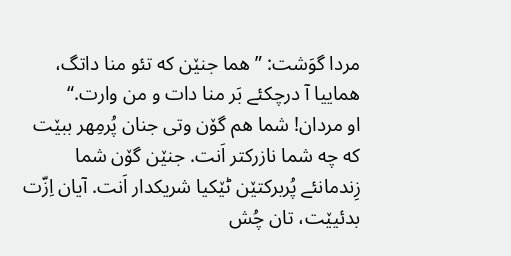مردا گوَشت: ”هما جنێن که تئو منا داتگ، هماییا آ درچکئے بَر منا دات و من وارت.“
او مردان! شما هم گۆن وتی جنان پُرمِهر ببێت که چه شما نازرکتر اَنت. جنێن گۆن شما زِندمانئے پُربرکتێن ٹێکیا شریکدار اَنت. آیان اِزّت بدئیێت، تان چُش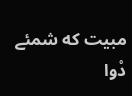مبیت که شمئے دْوا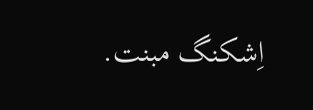اِشکنگ مبنت.